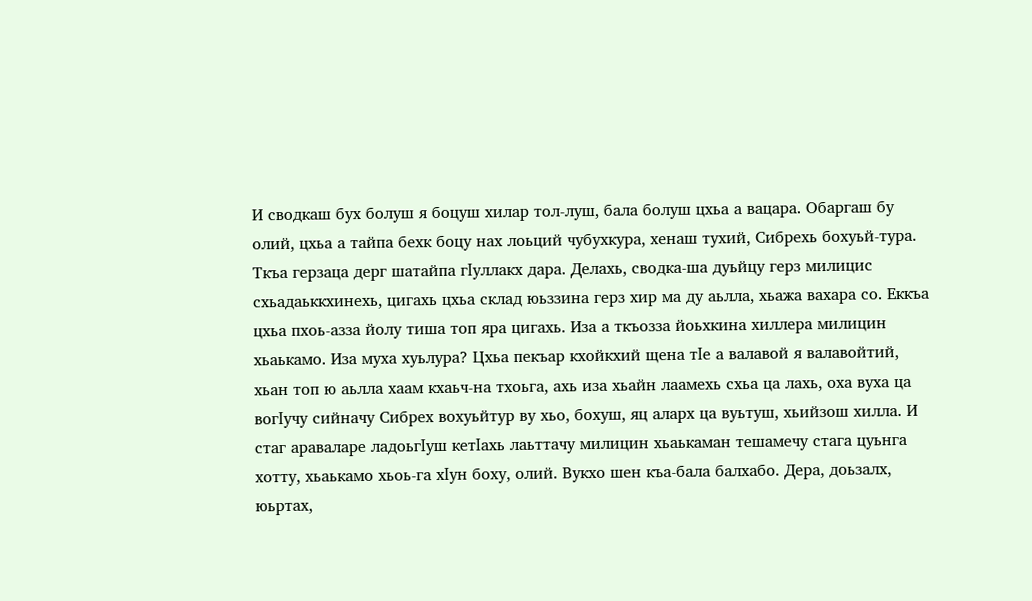И сводкаш бух болуш я боцуш хилар тол-луш, бала болуш цхьа а вацара. Обаргаш бу олий, цхьа а тайпа бехк боцу нах лоьций чубухкура, хенаш тухий, Сибрехь бохуьй-тура. Ткъа герзаца дерг шатайпа гӏуллакх дара. Делахь, сводка-ша дуьйцу герз милицис схьадаьккхинехь, цигахь цхьа склад юьззина герз хир ма ду аьлла, хьажа вахара со. Еккъа цхьа пхоь-азза йолу тиша топ яра цигахь. Иза а ткъозза йоьхкина хиллера милицин хьаькамо. Иза муха хуьлура? Цхьа пекъар кхойкхий щена тӏе а валавой я валавойтий, хьан топ ю аьлла хаам кхаьч-на тхоьга, ахь иза хьайн лаамехь схьа ца лахь, оха вуха ца вогӏучу сийначу Сибрех вохуьйтур ву хьо, бохуш, яц аларх ца вуьтуш, хьийзош хилла. И стаг араваларе ладоьгӏуш кетӏахь лаьттачу милицин хьаькаман тешамечу стага цуьнга хотту, хьаькамо хьоь-га хӏун боху, олий. Вукхо шен къа-бала балхабо. Дера, доьзалх, юьртах,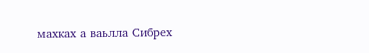махках а ваьлла Сибрех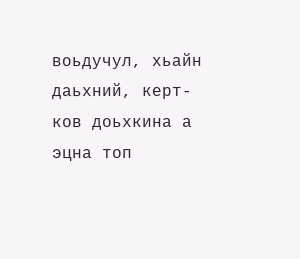воьдучул, хьайн даьхний, керт-ков доьхкина а эцна топ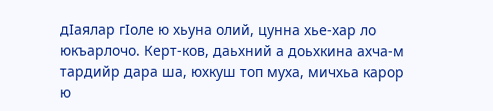дӏаялар гӏоле ю хьуна олий, цунна хье-хар ло юкъарлочо. Керт-ков, даьхний а доьхкина ахча-м тардийр дара ша, юхкуш топ муха, мичхьа карор ю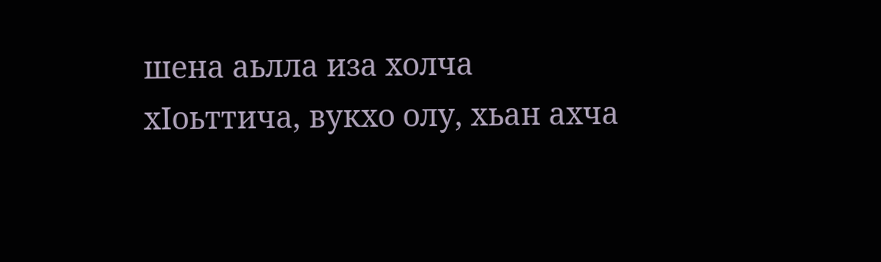шена аьлла иза холча хӏоьттича, вукхо олу, хьан ахча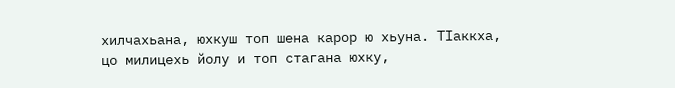хилчахьана, юхкуш топ шена карор ю хьуна. Тӏаккха, цо милицехь йолу и топ стагана юхку,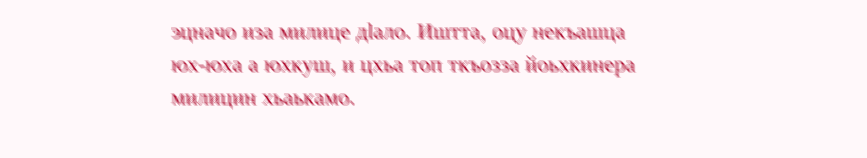эцначо иза милице дӏало. Иштта, оцу некъашца юх-юха а юхкуш, и цхьа топ ткъозза йоьхкинера милицин хьаькамо.